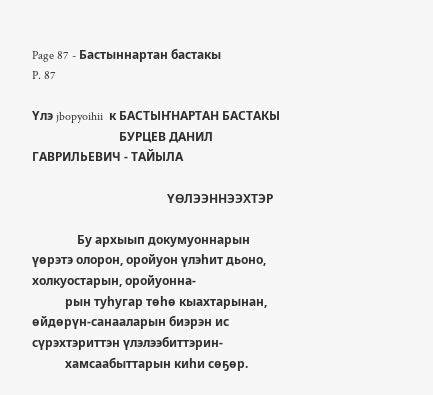Page 87 - Бастыннартан бастакы
P. 87

Үлэ jbopyoihii  к БАСТЫҤНАРТАН БАСТАКЫ
                             БУРЦЕВ ДАНИЛ ГАВРИЛЬЕВИЧ - ТАЙЫЛА

                                             ҮӨЛЭЭННЭЭХТЭР

               Бу архыып докумуоннарын үөрэтэ олорон, оройуон үлэһит дьоно, холкуостарын, оройуонна-
           рын туһугар төһө кыахтарынан, өйдөрүн-санааларын биэрэн ис сүрэхтэриттэн үлэлээбиттэрин-
           хамсаабыттарын киһи сөҕөр.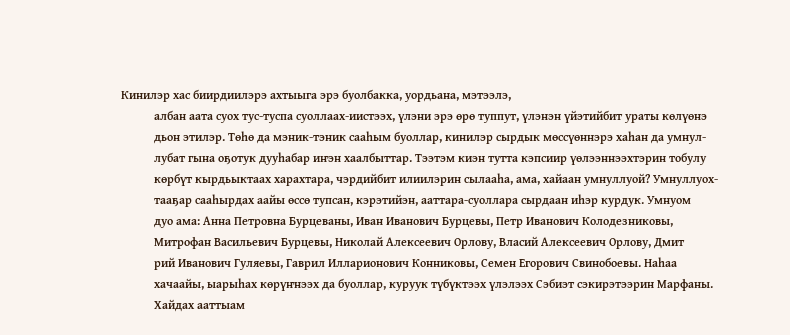Кинилэр хас биирдиилэрэ ахтыыга эрэ буолбакка, уордьана, мэтээлэ,
           албан аата суох тус-туспа суоллаах-иистээх, үлэни эрэ өрө туппут, үлэнэн үйэтийбит ураты көлүөнэ
           дьон этилэр. Төһө да мэник-тэник сааһым буоллар, кинилэр сырдык мөссүөннэрэ хаһан да умнул-
           лубат гына оҕотук дууһабар иҥэн хаалбыттар. Тээтэм киэн тутта кэпсиир үөлээннээхтэрин тобулу
           көрбүт кырдьыктаах харахтара, чэрдийбит илиилэрин сылааһа, ама, хайаан умнуллуой? Умнуллуох-
           тааҕар сааһырдах аайы өссө тупсан, кэрэтийэн, ааттара-суоллара сырдаан иһэр курдук. Умнуом
           дуо ама: Анна Петровна Бурцеваны, Иван Иванович Бурцевы, Петр Иванович Колодезниковы,
           Митрофан Васильевич Бурцевы, Николай Алексеевич Орлову, Власий Алексеевич Орлову, Дмит
           рий Иванович Гуляевы, Гаврил Илларионович Конниковы, Семен Егорович Свинобоевы. Наһаа
           хачаайы, ыарыһах көрүҥнээх да буоллар, куруук түбүктээх үлэлээх Сэбиэт сэкирэтээрин Марфаны.
           Хайдах ааттыам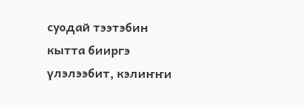суодай тээтэбин кытта бииргэ үлэлээбит, кэлиҥҥи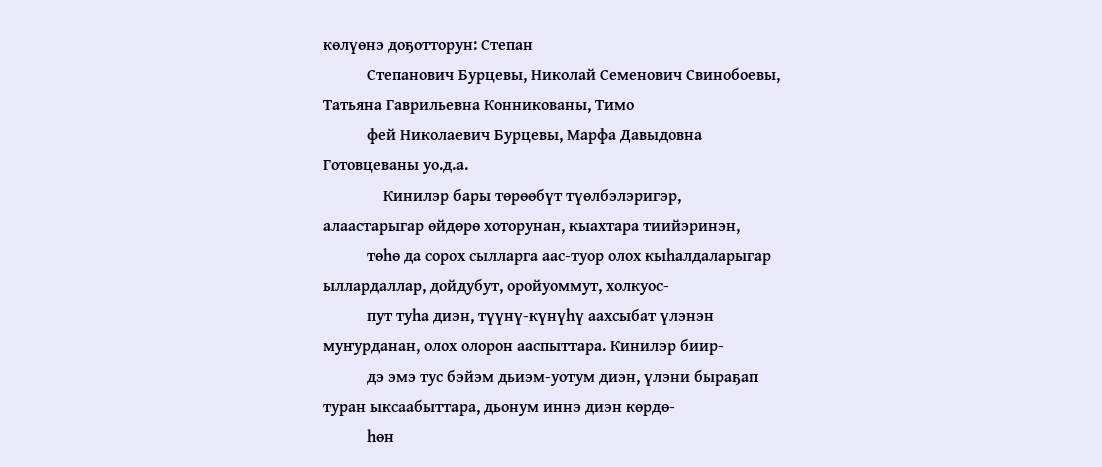көлүөнэ доҕотторун: Степан
           Степанович Бурцевы, Николай Семенович Свинобоевы, Татьяна Гаврильевна Конникованы, Тимо
           фей Николаевич Бурцевы, Марфа Давыдовна Готовцеваны уо.д.а.
               Кинилэр бары төрөөбүт түөлбэлэригэр, алаастарыгар өйдөрө хоторунан, кыахтара тиийэринэн,
           төһө да сорох сылларга аас-туор олох кыһалдаларыгар ыллардаллар, дойдубут, оройуоммут, холкуос-
           пут туһа диэн, түүнү-күнүһү аахсыбат үлэнэн муҥурданан, олох олорон ааспыттара. Кинилэр биир-
           дэ эмэ тус бэйэм дьиэм-уотум диэн, үлэни быраҕап туран ыксаабыттара, дьонум иннэ диэн көрдө-
           һөн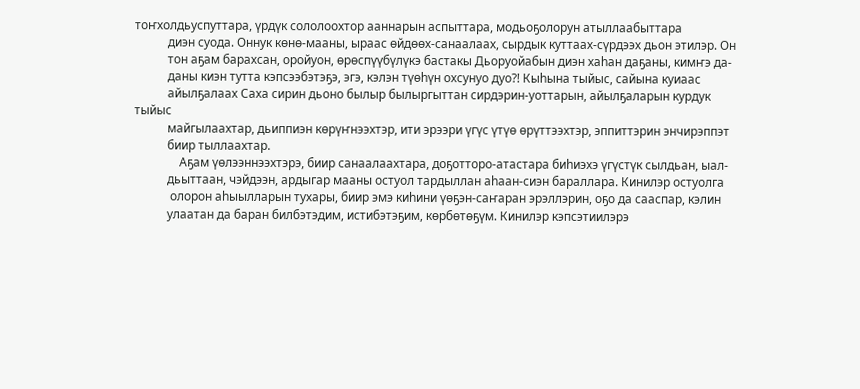тоҥхолдьуспуттара, үрдүк сололоохтор ааннарын аспыттара, модьоҕолорун атыллаабыттара
           диэн суода. Оннук көнө-мааны, ыраас өйдөөх-санаалаах, сырдык куттаах-сүрдээх дьон этилэр. Он
           тон аҕам барахсан, оройуон, өрөспүүбүлүкэ бастакы Дьоруойабын диэн хаһан даҕаны, кимҥэ да-
           даны киэн тутта кэпсээбэтэҕэ, эгэ, кэлэн түөһүн охсунуо дуо?! Кыһына тыйыс, сайына куиаас
           айылҕалаах Саха сирин дьоно былыр былыргыттан сирдэрин-уоттарын, айылҕаларын курдук тыйыс
           майгылаахтар, дьиппиэн көрүҥнээхтэр, ити эрээри үгүс үтүө өрүттээхтэр, эппиттэрин энчирэппэт
           биир тыллаахтар.
               Аҕам үөлээннээхтэрэ, биир санаалаахтара, доҕотторо-атастара биһиэхэ үгүстүк сылдьан, ыал-
           дьыттаан, чэйдээн, ардыгар мааны остуол тардыллан аһаан-сиэн бараллара. Кинилэр остуолга
            олорон аһыылларын тухары, биир эмэ киһини үөҕэн-саҥаран эрэллэрин, оҕо да сааспар, кэлин
           улаатан да баран билбэтэдим, истибэтэҕим, көрбөтөҕүм. Кинилэр кэпсэтиилэрэ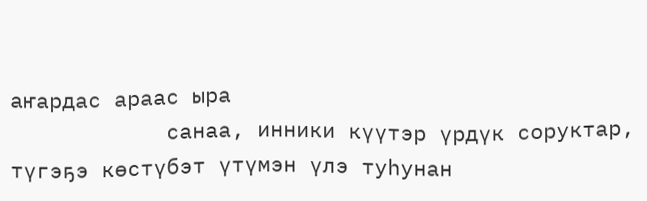аҥардас араас ыра
            санаа, инники күүтэр үрдүк соруктар, түгэҕэ көстүбэт үтүмэн үлэ туһунан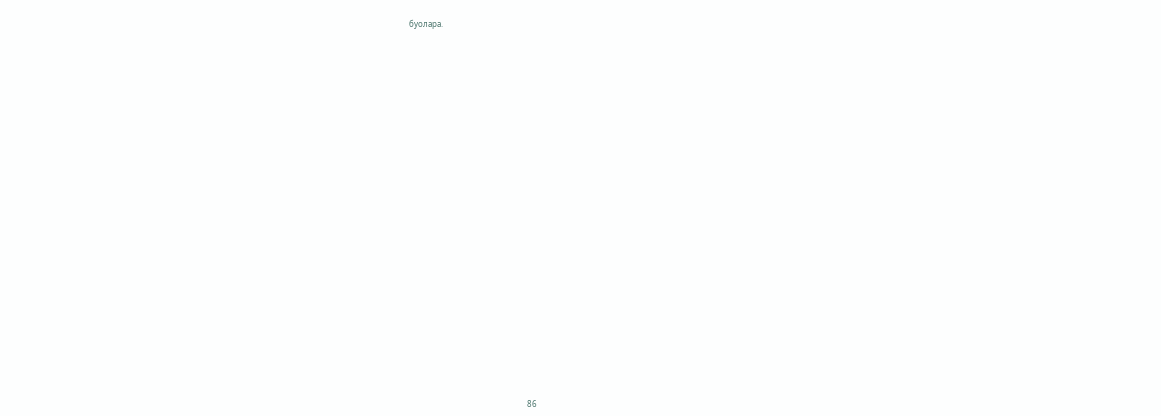буолара.



























                                                           86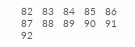82   83   84   85   86   87   88   89   90   91   92